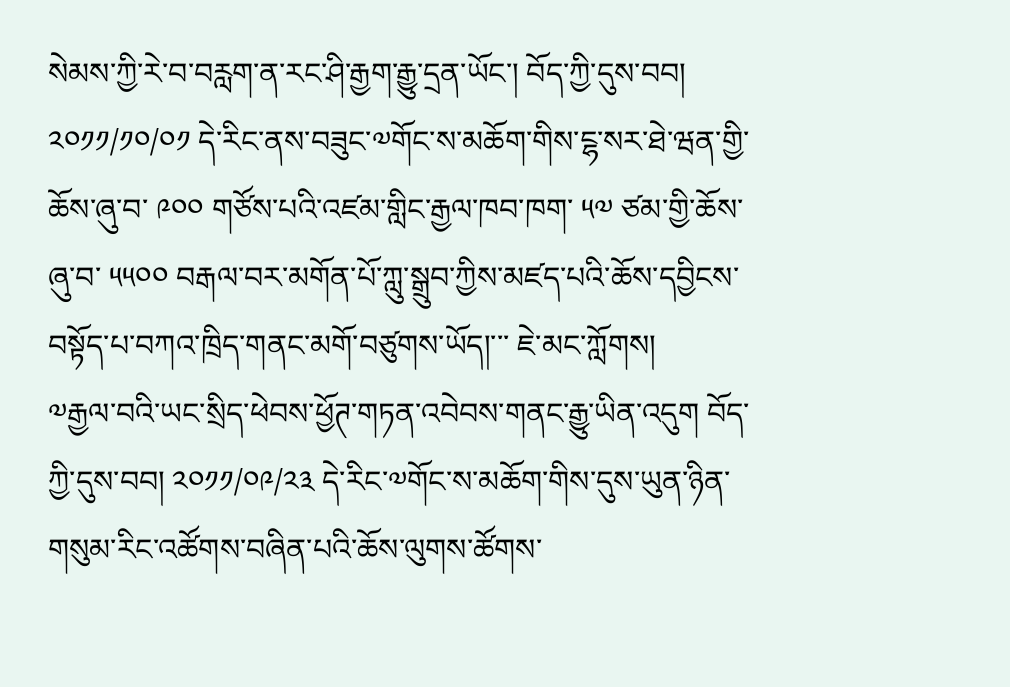སེམས་ཀྱི་རེ་བ་བརླག་ན་རང་ཤི་རྒྱག་རྒྱུ་དྲན་ཡོང་། བོད་ཀྱི་དུས་བབ། ༢༠༡༡/༡༠/༠༡ དེ་རིང་ནས་བཟུང་༧གོང་ས་མཆོག་གིས་ངྷ་སར་ཐེ་ཝན་གྱི་ཆོས་ཞུ་བ་ ༩༠༠ གཙོས་པའི་འཛམ་གླིང་རྒྱལ་ཁབ་ཁག་ ༥༧ ཙམ་གྱི་ཆོས་ཞུ་བ་ ༥༥༠༠ བརྒལ་བར་མགོན་པོ་ཀླུ་སྒྲུབ་ཀྱིས་མཛད་པའི་ཆོས་དབྱིངས་བསྟོད་པ་བཀའ་ཁྲིད་གནང་མགོ་བཙུགས་ཡོད།་་་ ཇེ་མང་ཀློགས།
༧རྒྱལ་བའི་ཡང་སྲིད་ཕེབས་ཕྱོཊ་གཏན་འབེབས་གནང་རྒྱུ་ཡིན་འདུག བོད་ཀྱི་དུས་བབ། ༢༠༡༡/༠༩/༢༣ དེ་རིང་༧གོང་ས་མཆོག་གིས་དུས་ཡུན་ཉིན་གསུམ་རིང་འཚོགས་བཞིན་པའི་ཆོས་ལུགས་ཚོགས་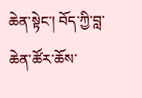ཆེན་སྟེང་། བོད་ཀྱི་བླ་ཆེན་ཚོར་ཆོས་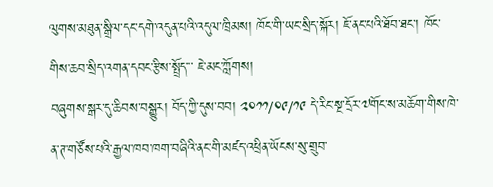ལུགས་མཐུན་སྒྲིལ་དང་དགེ་འདུན་པའི་འདུལ་ཁྲིམས། ཁོང་གི་ཡང་སྲིད་སྐོར། ཇོ་ནང་པའི་ཐོབ་ཐང་། ཁོང་གིས་ཆབ་སྲིད་འགན་དབང་རྩིས་སྤྲོད་་་ ཇེ་མང་ཀློགས།
བཞུགས་སྒར་དུ་ཆིབས་བསྒྱུར། བོད་ཀྱི་དུས་བབ། ༢༠༡༡/༠༩/༡༩ དེ་རིང་སྔ་དྲོར་༧གོང་ས་མཆོག་གིས་ཁེ་ན་ཊ་གཙོས་པའི་རྒྱལ་ཁབ་ཁག་བཞིའི་ནང་གི་མཛད་འཕྲིན་ཡོངས་སུ་གྲུབ་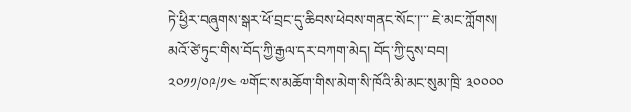ཏེ་ཕྱིར་བཞུགས་སྒར་ཕོ་བྲང་དུ་ཆིབས་ཕེབས་གནང་སོང་།་་་ ཇེ་མང་ཀློགས།
མའོ་ཙེ་ཏུང་གིས་བོད་ཀྱི་རྒྱལ་དར་བཀག་མེད། བོད་ཀྱི་དུས་བབ། ༢༠༡༡/༠༩/༡༤ ༧གོང་ས་མཆོག་གིས་མེག་སི་ཁོའི་མི་མང་སུམ་ཁྲི་ ༣༠༠༠༠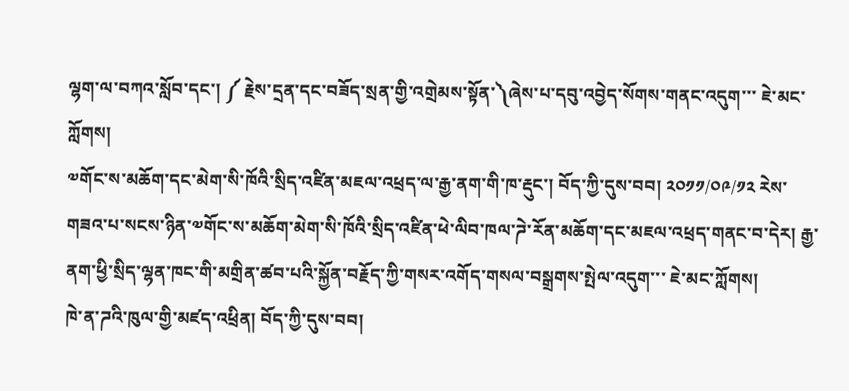ལྷག་ལ་བཀའ་སློབ་དང་། ༼ རྗེས་དྲན་དང་བཟོད་སྲན་གྱི་འགྲེམས་སྟོན་༽ཞེས་པ་དབུ་འབྱེད་སོགས་གནང་འདུག་་་ ཇེ་མང་ཀློགས།
༧གོང་ས་མཆོག་དང་མེག་སི་ཁོའི་སྲིད་འཛིན་མཇལ་འཕྲད་ལ་རྒྱ་ནག་གི་ཁ་རྡུང་། བོད་ཀྱི་དུས་བབ། ༢༠༡༡/༠༩/༡༢ རེས་གཟའ་པ་སངས་ཉིན་༧གོང་ས་མཆོག་མེག་སི་ཁོའི་སྲིད་འཛིན་ཕེ་ལིབ་ཁལ་ཌེ་རོན་མཆོག་དང་མཇལ་འཕྲད་གནང་བ་དེར། རྒྱ་ནག་ཕྱི་སྲིད་ལྷན་ཁང་གི་མགྲིན་ཚབ་པའི་སྐྱོན་བརྗོད་ཀྱི་གསར་འགོད་གསལ་བསྒྲགས་སྤེལ་འདུག་་་ ཇེ་མང་ཀློགས།
ཁེ་ན་ཌའི་ཁུལ་གྱི་མཛད་འཕྲིན། བོད་ཀྱི་དུས་བབ།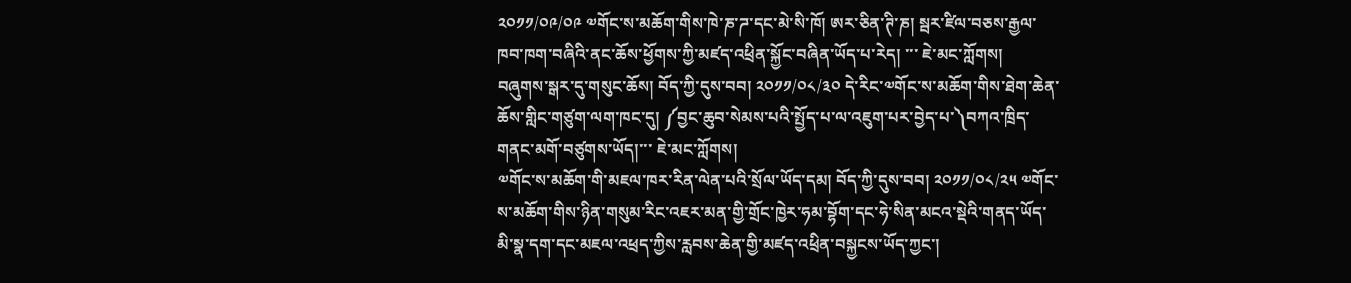༢༠༡༡/༠༩/༠༩ ༧གོང་ས་མཆོག་གིས་ཁེ་ཎ་ཌ་དང་མེ་སི་ཁོ། ཨར་ཅིན་ཊི་ཎ། སྦར་ཛིལ་བཅས་རྒྱལ་ཁབ་ཁག་བཞིའི་ནང་ཆོས་ཕྱོགས་ཀྱི་མཛད་འཕྲིན་སྐྱོང་བཞིན་ཡོད་པ་རེད། ་་་ ཇེ་མང་ཀློགས།
བཞུགས་སྒར་དུ་གསུང་ཆོས། བོད་ཀྱི་དུས་བབ། ༢༠༡༡/༠༨/༣༠ དེ་རིང་༧གོང་ས་མཆོག་གིས་ཐེག་ཆེན་ཆོས་གླིང་གཙུག་ལག་ཁང་དུ། ༼བྱང་ཆུབ་སེམས་པའི་སྤྱོད་པ་ལ་འཇུག་པར་བྱེད་པ་༽བཀའ་ཁྲིད་གནང་མགོ་བཙུགས་ཡོད།་་་ ཇེ་མང་ཀློགས།
༧གོང་ས་མཆོག་གི་མཇལ་ཁར་རིན་ལེན་པའི་སྲོལ་ཡོད་དམ། བོད་ཀྱི་དུས་བབ། ༢༠༡༡/༠༨/༢༥ ༧གོང་ས་མཆོག་གིས་ཉིན་གསུམ་རིང་འཇར་མན་གྱི་གྲོང་ཁྱེར་ཧམ་བྷོག་དང་ཧེ་སིན་མངའ་སྡེའི་གནད་ཡོད་མི་སྣ་དག་དང་མཇལ་འཕྲད་ཀྱིས་རླབས་ཆེན་གྱི་མཛད་འཕྲིན་བསྐྱངས་ཡོད་ཀྱང་།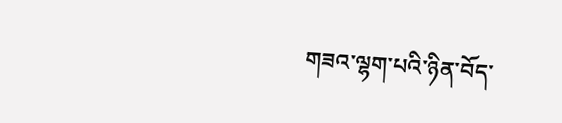གཟའ་ལྷག་པའི་ཉིན་བོད་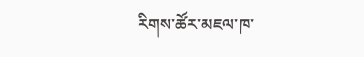རིགས་ཚོར་མཇལ་ཁ་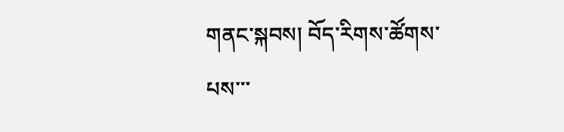གནང་སྐབས། བོད་རིགས་ཚོགས་པས་་་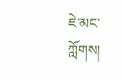ཇེ་མང་ཀློགས།